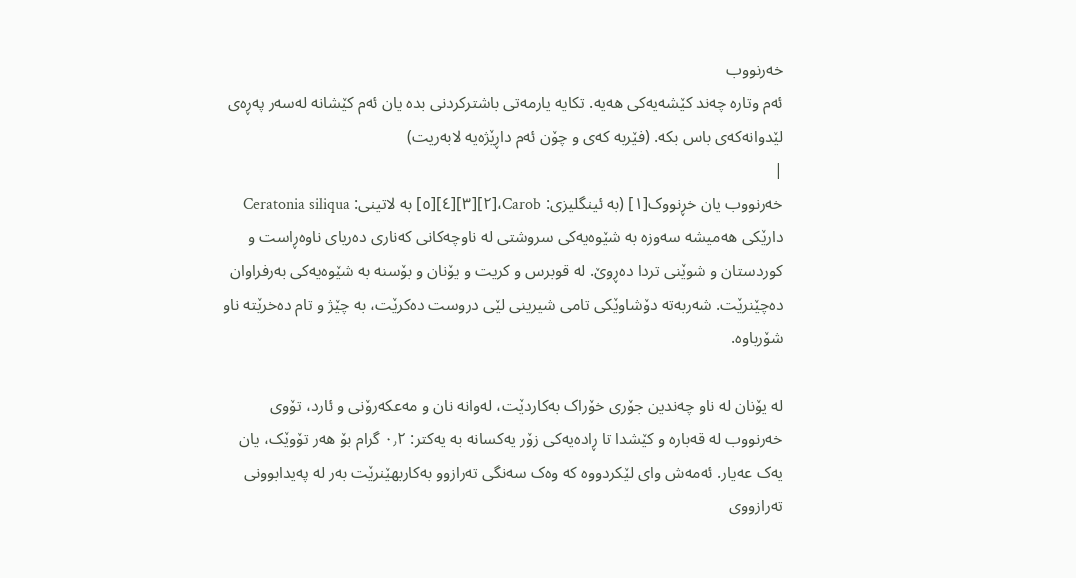خەرنووب
ئەم وتارە چەند کێشەیەکی ھەیە. تکایە یارمەتی باشترکردنی بدە یان ئەم کێشانە لەسەر پەڕەی لێدوانەکەی باس بکە. (فێربە کەی و چۆن ئەم داڕێژەیە لابەریت)
|
خەرنووب یان خڕنووک[١] (بە ئینگلیزی: Carob،[٢][٣][٤][٥] بە لاتینی: Ceratonia siliqua دارێکی ھەمیشە سەوزە بە شێوەیەکی سروشتی لە ناوچەکانی کەناری دەریای ناوەڕاست و کوردستان و شوێنی تردا دەڕوێ. لە قوبرس و کریت و یۆنان و بۆسنە بە شێوەیەکی بەرفراوان دەچێنرێت. شەربەتە دۆشاوێکی تامی شیرینی لێی دروست دەکرێت، بە چێژ و تام دەخرێتە ناو شۆرباوە.

لە یۆنان لە ناو چەندین جۆری خۆراک بەکاردێت، لەوانە نان و مەعکەرۆنی و ئارد، تۆوی خەرنووب لە قەبارە و کێشدا تا ڕادەیەکی زۆر یەکسانە بە یەکتر: ٠٫٢ گرام بۆ ھەر تۆوێک، یان یەک عەیار. ئەمەش وای لێکردووە کە وەک سەنگی تەرازوو بەکاربھێنرێت بەر لە پەیدابوونی تەرازووی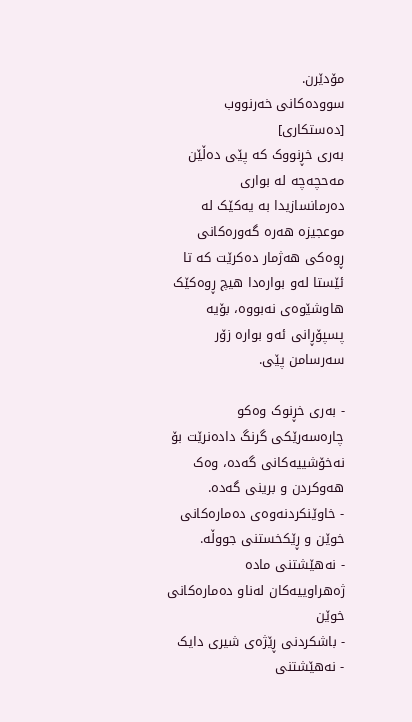مۆدێرن.
سوودەکانی خەرنووب
[دەستکاری]
بەری خڕنووک کە پێی دەڵێن مەحچەچە لە بواری دەرمانسازیدا بە یەکێک لە موعجیزە ھەرە گەورەکانی ڕوەکی ھەژمار دەکرێت کە تا ئێستا لەو بوارەدا ھیچ ڕوەکێک ھاوشێوەی نەبووە، بۆیە پسپۆڕانی ئەو بوارە زۆر سەرسامن پێی.

- بەری خڕنوک وەکو چارەسەرێکی گرنگ دادەنرێت بۆ نەخۆشییەکانی گەدە، وەک ھەوکردن و برینی گەدە.
- خاوێنکردنەوەی دەمارەکانی خوێن و ڕێکخستنی جووڵە.
- نەھێشتنی مادە ژەھراوییەکان لەناو دەمارەکانی خوێن
- باشکردنی ڕێژەی شیری دایک
- نەھێشتنی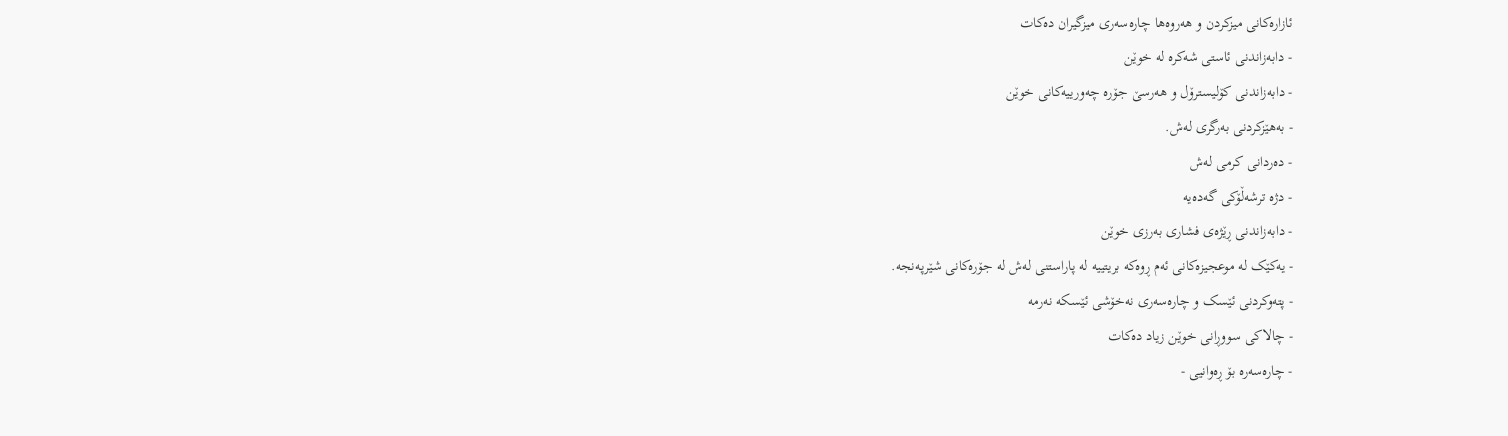ئازارەکانی میزکردن و ھەروەھا چارەسەری میزگیران دەکات
- دابەزاندنی ئاستی شەکرە لە خوێن
- دابەزاندنی کۆلیسترۆل و ھەرسێ جۆرە چەورییەکانی خوێن
- بەھێزکردنی بەرگری لەش.
- دەردانی کرمی لەش
- دژە ترشەڵۆکی گەدەیە
- دابەزاندنی ڕێژەی فشاری بەرزی خوێن
- یەکێک لە موعجیزەکانی ئەم ڕوەکە بریتییە لە پاراستنی لەش لە جۆرەکانی شێرپەنجە.
- پتەوکردنی ئێسک و چارەسەری نەخۆشی ئێسکە نەرمە
- چالاکی سووڕانی خوێن زیاد دەکات
- چارەسەرە بۆ ڕەوانیی -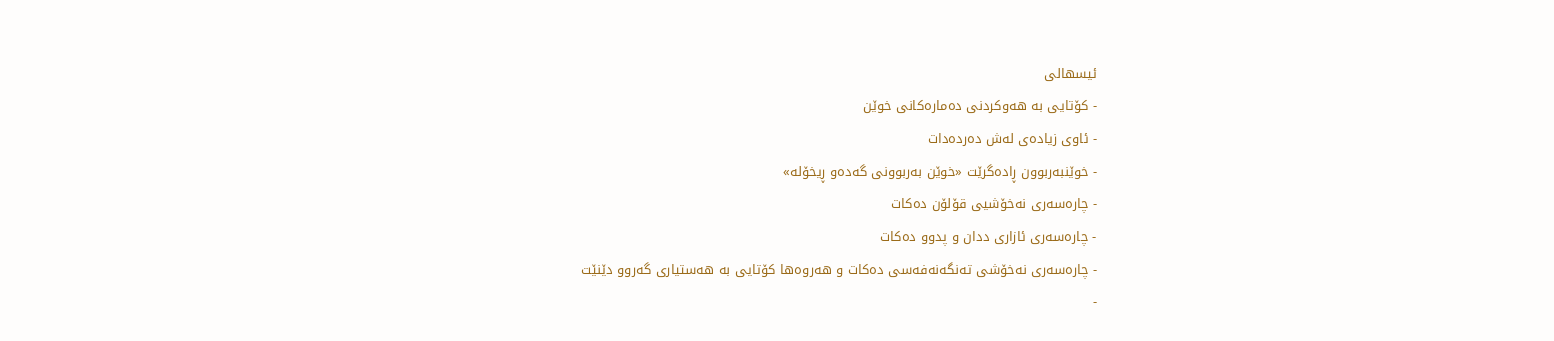ئیسھالی
- کۆتایی بە ھەوکردنی دەمارەکانی خوێن
- ئاوی زیادەی لەش دەردەدات
- خوێنبەربوون ڕادەگرێت «خوێن بەربوونی گەدەو ڕیخۆلە»
- چارەسەری نەخۆشیی قۆلۆن دەکات
- چارەسەری ئازاری ددان و پدوو دەکات
- چارەسەری نەخۆشی تەنگەنەفەسی دەکات و ھەروەھا کۆتایی بە ھەستیاری گەروو دێنێت
-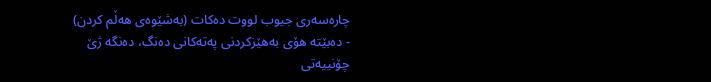چارەسەری جیوب لووت دەکات (بەشێوەی ھەڵم کردن)
- دەبێتە ھۆی بەھێزکردنی پەتەکانی دەنگ، دەنگە ژێ
چۆنییەتی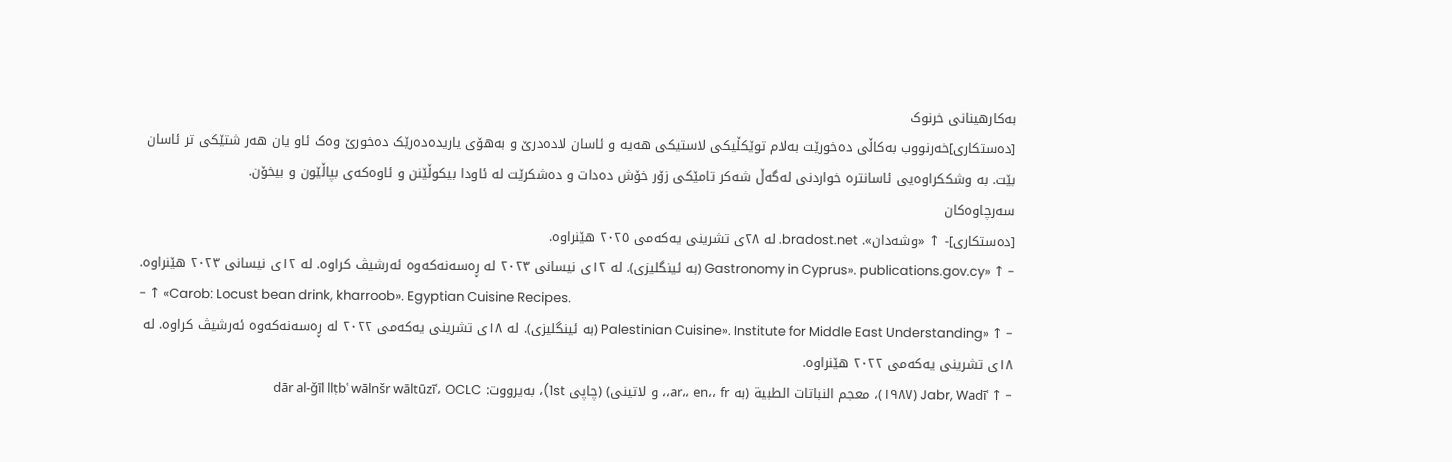بەکارھینانی خرنوک
[دەستکاری]خەرنووب بەکاڵی دەخورێت بەلام توێکڵیکی لاستیکی ھەیە و ئاسان لادەدرێ و بەھۆی یاریدەدەرێک دەخورێ وەک ئاو یان ھەر شتێکی تر ئاسان بێت. بە وشککراوەیی ئاسانترە خواردنی لەگەڵ شەکر تامێکی زۆر خۆش دەدات و دەشکرێت لە ئاودا بیکوڵێنن و ئاوەکەی بپاڵێون و بیخۆن.
سەرچاوەکان
[دەستکاری]- ↑ «وشەدان». bradost.net. لە ٢٨ی تشرینی یەکەمی ٢٠٢٥ ھێنراوە.
- ↑ «Gastronomy in Cyprus». publications.gov.cy (بە ئینگلیزی). لە ١٢ی نیسانی ٢٠٢٣ لە ڕەسەنەکەوە ئەرشیڤ کراوە. لە ١٢ی نیسانی ٢٠٢٣ ھێنراوە.
- ↑ «Carob: Locust bean drink, kharroob». Egyptian Cuisine Recipes.
- ↑ «Palestinian Cuisine». Institute for Middle East Understanding (بە ئینگلیزی). لە ١٨ی تشرینی یەکەمی ٢٠٢٢ لە ڕەسەنەکەوە ئەرشیڤ کراوە. لە ١٨ی تشرینی یەکەمی ٢٠٢٢ ھێنراوە.
- ↑ Jabr, Wadīʿ (١٩٨٧)، معجم النباتات الطبية (بە ar،، en،، fr،، و لاتینی) (چاپی 1st)، بەیرووت: dār al-ǧīl llṭbʿ wālnšr wāltūzīʿ، OCLC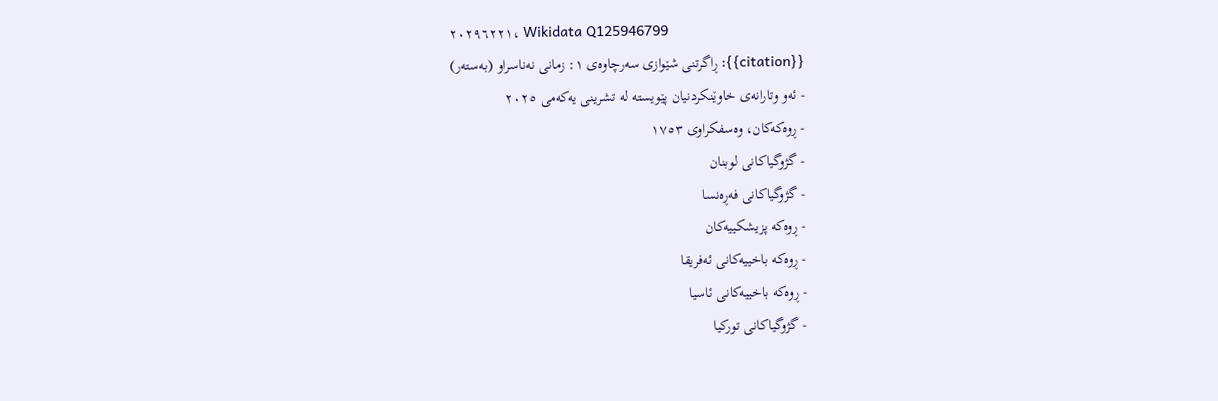٢٠٢٩٦٢٢١، Wikidata Q125946799
{{citation}}: ڕاگرتنی شێوازی سەرچاوەی ١: زمانی نەناسراو (بەستەر)
- ئەو وتارانەی خاوێنکردنیان پێویستە لە تشرینی یەکەمی ٢٠٢٥
- ڕوەکەکان، وەسفکراوی ١٧٥٣
- گژوگیاکانی لوبنان
- گژوگیاکانی فەڕەنسا
- ڕوەکە پزیشکییەکان
- ڕوەکە باخییەکانی ئەفریقا
- ڕوەکە باخییەکانی ئاسیا
- گژوگیاکانی تورکیا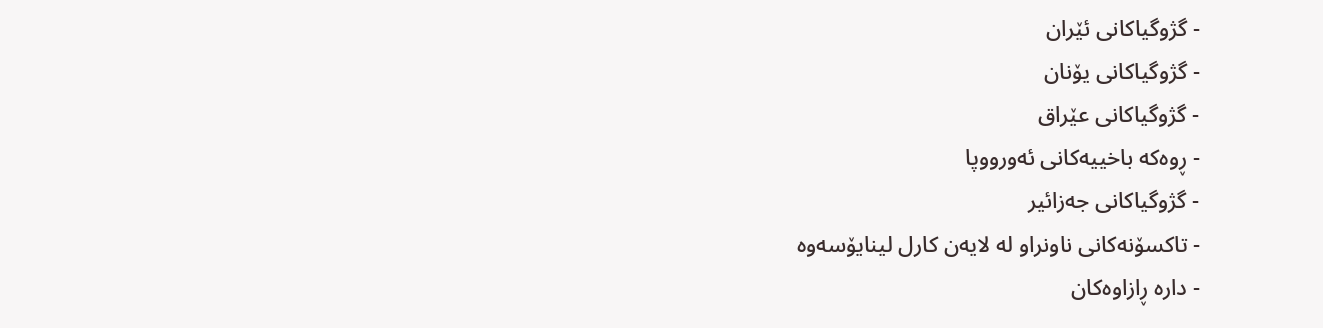- گژوگیاکانی ئێران
- گژوگیاکانی یۆنان
- گژوگیاکانی عێراق
- ڕوەکە باخییەکانی ئەورووپا
- گژوگیاکانی جەزائیر
- تاکسۆنەکانی ناونراو لە لایەن کارل لینایۆسەوە
- دارە ڕازاوەکان